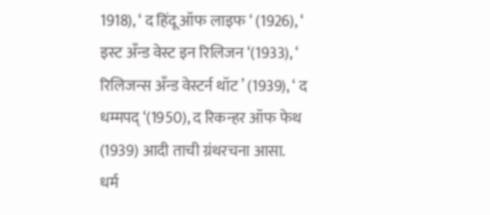1918), ‘ द हिंदू ऑफ लाइफ ‘ (1926), ‘ इस्ट अँन्ड वेस्ट इन रिलिजन ‘(1933), ‘ रिलिजन्स अँन्ड वेस्टर्न थॉट ’ (1939), ‘ द धम्मपद् ‘(1950), द रिकन्हर ऑफ फेथ (1939) आदी ताची ग्रंथरचना आसा.
धर्म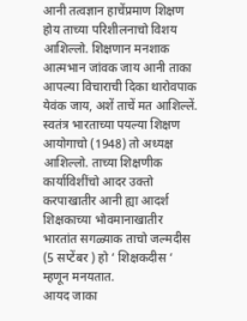आनी तत्वज्ञान हाचेंप्रमाण शिक्षण होय ताच्या परिशीलनाचो विशय आशिल्लो. शिक्षणान मनशाक आत्मभान जांवक जाय आनी ताका आपल्या विचाराची दिका थारोवपाक येवंक जाय, अशें ताचें मत आशिल्लें. स्वतंत्र भारताच्या पयल्या शिक्षण आयोगाचो (1948) तो अध्यक्ष आशिल्लो. ताच्या शिक्षणीक कार्याविशींचो आदर उक्तो करपाखातीर आनी ह्या आदर्श शिक्षकाच्या भोवमानाखातीर भारतांत सगळ्याक ताचो जल्मदीस (5 सप्टेंबर ) हो ‘ शिक्षकदीस ‘ म्हणून मनयतात.
आयद जाका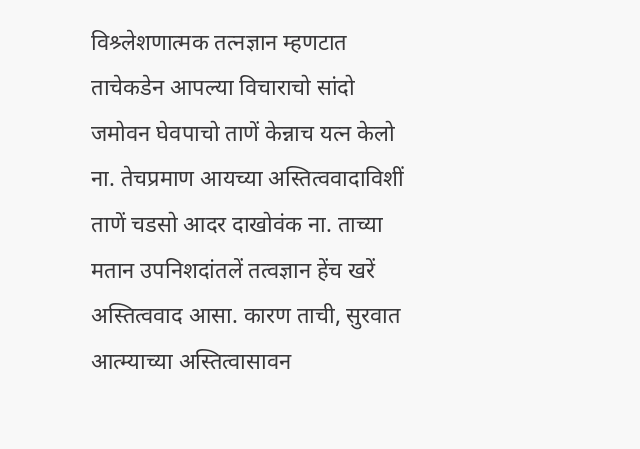विश्र्लेशणात्मक तत्नज्ञान म्हणटात ताचेकडेन आपल्या विचाराचो सांदो जमोवन घेवपाचो ताणें केन्नाच यत्न केलो ना. तेचप्रमाण आयच्या अस्तित्ववादाविशीं ताणें चडसो आदर दाखोवंक ना. ताच्या मतान उपनिशदांतलें तत्वज्ञान हेंच खरें अस्तित्ववाद आसा. कारण ताची, सुरवात आत्म्याच्या अस्तित्वासावन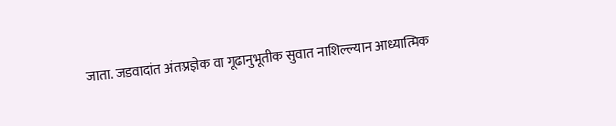जाता. जडवादांत अंतःप्रज्ञेक वा गूढानुभूतीक सुवात नाशिल्ल्यान आध्यात्मिक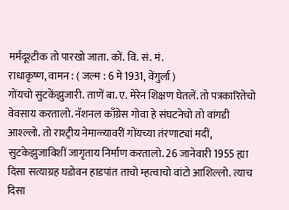मर्मदूश्टीक तो पारखो जाता. कों. वि. सं. मं.
राधाकृष्ण, वामन : ( जल्म : 6 मे 1931, वेंगुर्ला )
गोंयचो सुटकेंझुजारी. ताणें बा. ए. मेरेन शिक्षण घेतलें. तो पत्रकारितेचो वेवसाय करतालो. नॅशनल काँग्रेस गोवा हे संघटनेचो तो वांगडी आश्ल्लो. तो राश्ट्रीय नेमाळ्यावरीं गोंयच्या तंरणाट्यां मदीं, सुटकेझुजाविशीं जागृताय निर्माण करतालो. 26 जानेवारी 1955 ह्या दिसा सत्याग्रह घडोवन हाडपांत ताचो म्हत्वाचो वांटो आशिल्लो. त्याच दिसा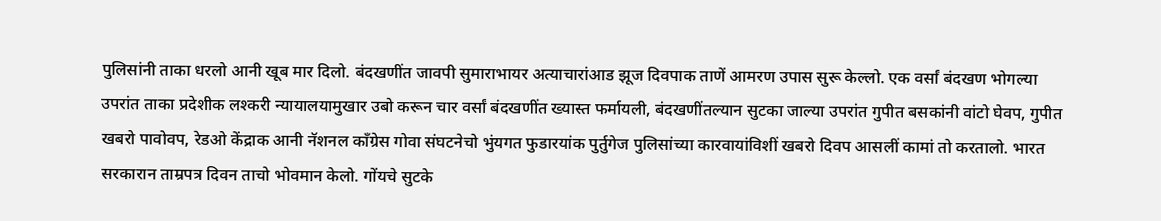पुलिसांनी ताका धरलो आनी खूब मार दिलो. बंदखणींत जावपी सुमाराभायर अत्याचारांआड झूज दिवपाक ताणें आमरण उपास सुरू केल्लो. एक वर्सां बंदखण भोगल्या उपरांत ताका प्रदेशीक लश्करी न्यायालयामुखार उबो करून चार वर्सां बंदखणींत ख्यास्त फर्मायली, बंदखणींतल्यान सुटका जाल्या उपरांत गुपीत बसकांनी वांटो घेवप, गुपीत खबरो पावोवप, रेडओ केंद्राक आनी नॅशनल काँग्रेस गोवा संघटनेचो भुंयगत फुडारयांक पुर्तुगेज पुलिसांच्या कारवायांविशीं खबरो दिवप आसलीं कामां तो करतालो. भारत सरकारान ताम्रपत्र दिवन ताचो भोवमान केलो. गोंयचे सुटके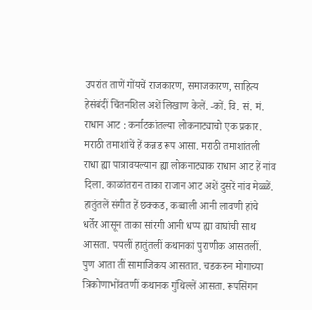उपरांत ताणें गोंयचें राजकारण, समाजकारण, साहित्य हेसंबंदीं चिंतनशिल अशें लिखाण केलें. -कों. वि. सं. मं.
राधान आट : कर्नाटकांतल्या लोकनाट्याचो एक प्रकार. मराठी तमाशांचें हें कन्नड रूप आसा. मराठी तमाशांतली राधा ह्या पात्रावयल्यान ह्या लोकनाट्याक राधान आट हें नांव दिला. काळांतरान ताका राजान आट अशें दुसरें नांव मेळ्ळें. हातुंतलें संगीत हें छक्कड, कव्वाली आनी लावणी हांचे धर्तेर आसून ताका सांरगी आनी धप्प ह्या वाघांची साथ आसता. पयलीं हातुंतलीं कथानकां पुराणीक आसतलीं. पुण आता तीं सामाजिकय आसतात. चडकरुन मोगाच्या त्रिकोणाभोंवतणीं कथानक गुंथिल्लें आसता. रूपसिंगन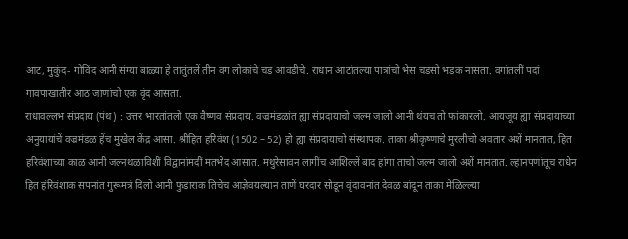आट, मुकुंद- गोविंद आनी संग्या बाळ्या हे तातुंतलें तीन वग लोकांचे चड आवडीचे. राधान आटांतल्या पात्रांचो भेस चडसो भडक नासता. वगांतलीं पदां गावपाखातीर आठ जाणांचो एक वृंद आसता.
राधावल्लभ संप्रदाय (पंथ) : उत्तर भारतांतलो एक वैष्णव संप्रदाय. वज्रमंडळांत ह्या संप्रदायाचो जल्म जालो आनी थंयच तो फांकारलो. आयजूय ह्या संप्रदायाच्या अनुयायांचें वज्रमंडळ हेंच मुखेल केंद्र आसा. श्रीहित हरिवंश (1502 – 52) हो ह्या संप्रदायाचो संस्थापक. ताका श्रीकृष्णाचे मुरलीचो अवतार अशें मानतात, हित हरिवंशाच्या काळ आनी जल्नथळाविशीं विद्वानांमदीं मतभेद आसात. मथुरेसावन लागींच आशिल्लें बाद हांगा ताचो जल्म जालो अशें मानतात. ल्हानपणांतूच राधेन हित हंरिवंशाक सपनांत गुरूमत्रं दिलो आनी फुडाराक तिचेच आज्ञेवयल्यान ताणें घरदार सोडून वृंदावनांत देवळ बांदून ताका मेळिल्ल्या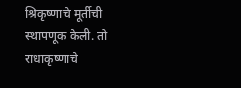श्रिकृष्णाचे मूर्तीची स्थापणूक केली. तो राधाकृष्णाचे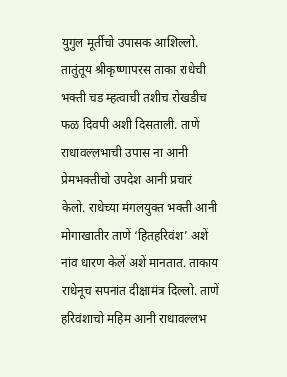युगुल मूर्तीचो उपासक आशिल्लो. तातुंतूय श्रीकृष्णापरस ताका राधेची भक्ती चड म्हत्वाची तशीच रोखडीच फळ दिवपी अशी दिसताली. ताणें राधावल्लभाची उपास ना आनी प्रेमभक्तीचो उपदेश आनी प्रचारं केलो. राधेच्या मंगलयुक्त भक्ती आनी मोगाखातीर ताणें ‘हितहरिवंश’ अशें नांव धारण केलें अशें मानतात. ताकाय राधेनूच सपनांत दीक्षामंत्र दिल्लो. ताणें हरिवंशाचो महिम आनी राधावल्लभ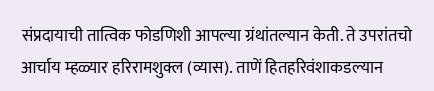संप्रदायाची तात्विक फोडणिशी आपल्या ग्रंथांतल्यान केती. ते उपरांतचो आर्चाय म्हळ्यार हरिरामशुक्ल (व्यास). ताणें हितहरिवंशाकडल्यान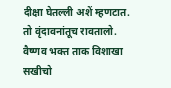दीक्षा घेतल्ली अशें म्हणटात. तो वृंदावनांतूच रावतालो. वैष्णव भक्त ताक विशाखा सखीचो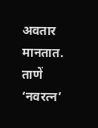अवतार मानतात. ताणें ‘नवरत्न’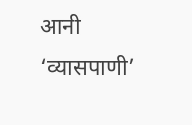आनी ‘व्यासपाणी’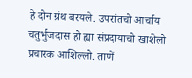हे दोन ग्रंथ बरयले. उपरांतचो आर्चाय चतुर्भुजदास हो ह्या संप्रदायाचो खाशेलो प्रचारक आशिल्लो. ताणें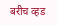बरीच व्हड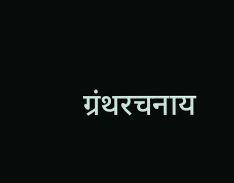ग्रंथरचनाय